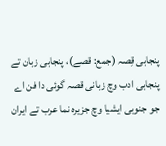پنجابی قِصہ (جمع: قصے)، پنجابی زبان تے پنجابی ادب وچ زبانی قصہ گوئی دا فن اے جو جنوبی ایشیا وچ جزیرہ نما عرب تے ایران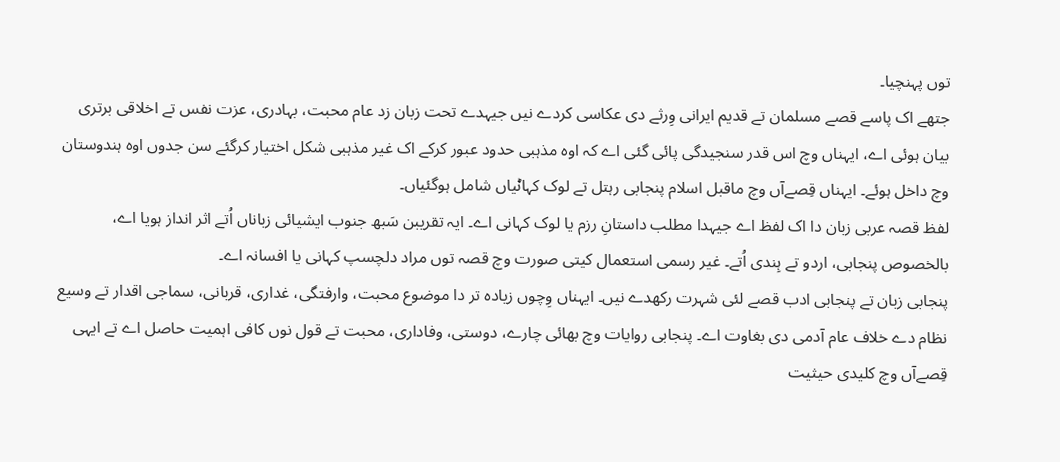توں پہنچیا۔
جتھے اک پاسے قصے مسلمان تے قدیم ایرانی وِرثے دی عکاسی کردے نيں جیہدے تحت زبان زد عام محبت، بہادری، عزت نفس تے اخلاقی برتری بیان ہوئی اے، ایہناں وچ اس قدر سنجیدگی پائی گئی اے کہ اوہ مذہبی حدود عبور کرکے اک غیر مذہبی شکل اختیار کرگئے سن جدوں اوہ ہندوستان وچ داخل ہوئے۔ ایہناں قِصےآں وچ ماقبل اسلام پنجابی رہتل تے لوک کہاݨیاں شامل ہوگئیاں۔
لفظ قصہ عربی زبان دا اک لفظ اے جیہدا مطلب داستانِ رزم یا لوک کہانی اے۔ ایہ تقریبن سَبھ جنوب ایشیائی زباناں اُتے اثر انداز ہويا اے، بالخصوص پنجابی، اردو تے ہِندی اُتے۔ غیر رسمی استعمال کیتی صورت وچ قصہ توں مراد دلچسپ کہانی یا افسانہ اے۔
پنجابی زبان تے پنجابی ادب قصے لئی شہرت رکھدے نيں۔ ایہناں وِچوں زیادہ تر دا موضوع محبت، وارفتگی، غداری، قربانی، سماجی اقدار تے وسیع نظام دے خلاف عام آدمی دی بغاوت اے۔ پنجابی روایات وچ بھائی چارے، دوستی، وفاداری، محبت تے قول نوں کافی اہمیت حاصل اے تے ایہی قِصےآں وچ کلیدی حیثیت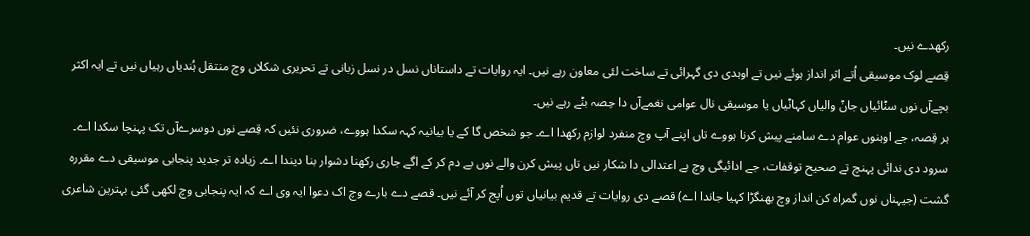رکھدے نيں۔
قِصے لوک موسیقی اُتے اثر انداز ہوئے نيں تے اوہدی دی گہرائی تے ساخت لئی معاون رہے نيں۔ ایہ روایات تے داستاناں نسل در نسل زبانی تے تحریری شکلاں وچ منتقل ہُندیاں رہیاں نيں تے ایہ اکثر بچےآں نوں سݨائیاں جاݨ والیاں کہاݨیاں یا موسیقی نال عوامی نغمےآں دا حِصہ بݨے رہے نيں۔
ہر قِصہ، جے اوہنوں عوام دے سامنے پیش کرنا ہووے تاں اپنے آپ وچ منفرد لوازم رکھدا اے۔ جو شخص گا کے یا بیانیہ کہہ سکدا ہووے، ضروری نئيں کہ قِصے نوں دوسرےآں تک پہنچا سکدا اے۔ سرود دی ندائی پہنچ تے صحیح توقفات، جے ادائیگی وچ بے اعتدالی دا شکار نیں تاں پیش کرن والے نوں بے دم کر کے اگے جاری رکھنا دشوار بنا دیندا اے۔ زیادہ تر جدید پنجابی موسیقی دے مقررہ گشت (جیہناں نوں گمراہ کن انداز وچ بھنگڑا کہیا جاندا اے) قصے دی روایات تے قدیم بیانیاں توں اُپج کر آئے نيں۔ قصے دے بارے وچ اک دعوا ایہ وی اے کہ ایہ پنجابی وچ لکھی گئی بہترین شاعری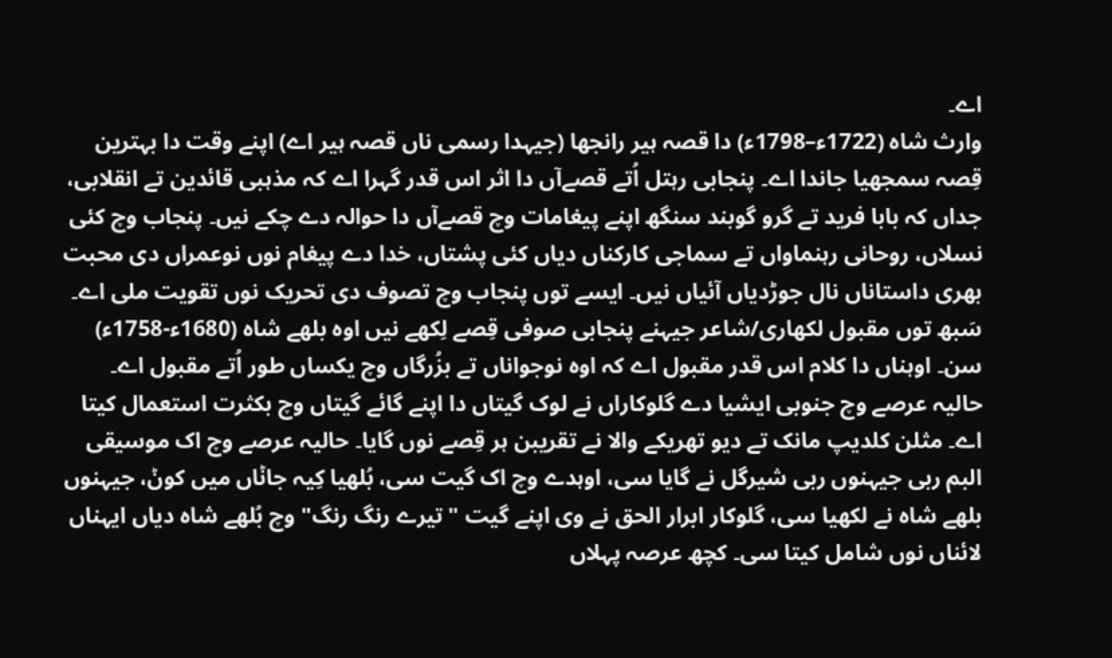اے۔
وارث شاہ (1722ء–1798ء) دا قصہ ہیر رانجھا (جیہدا رسمی ناں قصہ ہیر اے) اپنے وقت دا بہترین قِصہ سمجھیا جاندا اے۔ پنجابی رہتل اُتے قصےآں دا اثر اس قدر گہرا اے کہ مذہبی قائدین تے انقلابی، جداں کہ بابا فرید تے گرو گوبند سنگھ اپنے پیغامات وچ قصےآں دا حوالہ دے چکے نيں۔ پنجاب وچ کئی نسلاں، روحانی رہنماواں تے سماجی کارکناں دیاں کئی پشتاں، خدا دے پیغام نوں نوعمراں دی محبت بھری داستاناں نال جوڑدیاں آئیاں نيں۔ ايسے توں پنجاب وچ تصوف دی تحریک نوں تقویت ملی اے۔
سَبھ توں مقبول لکھاری/شاعر جیہنے پنجابی صوفی قِصے لِکھے نيں اوہ بلھے شاہ (1680ء-1758ء) سن۔ اوہناں دا کلام اس قدر مقبول اے کہ اوہ نوجواناں تے بزُرگاں وچ یکساں طور اُتے مقبول اے۔ حالیہ عرصے وچ جنوبی ایشیا دے گلوکاراں نے لوک گیتاں دا اپنے گائے گیتاں وچ بکثرت استعمال کيتا اے۔ مثلن کلدیپ مانک تے دیو تھریکے والا نے تقریبن ہر قِصے نوں گایا۔ حالیہ عرصے وچ اک موسیقی البم ربی جیہنوں ربی شیرگل نے گایا سی، اوہدے وچ اک گیت سی، بُلھیا کِیہ جاݨاں میں کوݨ، جیہنوں بلھے شاہ نے لکھیا سی، گلوکار ابرار الحق نے وی اپنے گیت "تیرے رنگ رنگ" وچ بُلھے شاہ دیاں ایہناں لائناں نوں شامل کیتا سی۔ کچھ عرصہ پہلاں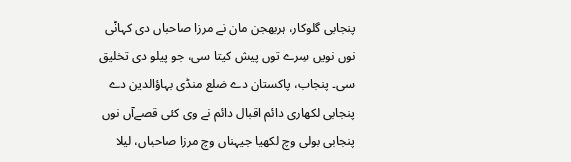پنجابی گلوکار، ہربھجن مان نے مرزا صاحباں دی کہاݨی نوں نويں سِرے توں پیش کيتا سی، جو پیلو دی تخلیق سی۔ پنجاب، پاکستان دے ضلع منڈی بہاؤالدین دے پنجابی لکھاری دائم اقبال دائم نے وی کئی قصےآں نوں پنجابی بولی وچ لکھیا جیہناں وچ مرزا صاحباں، لیلا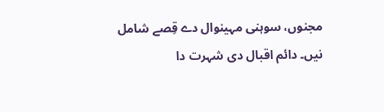مجنوں، سوہنی مہینوال دے قِصے شامل نیں۔ دائم اقبال دی شہرت دا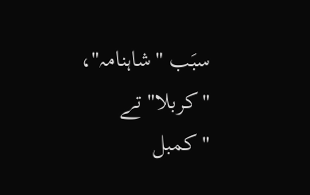سبَب "شاہنامہ"، "کربلا" تے "کمبل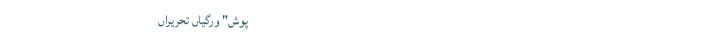پوش" ورگیاں تحریراں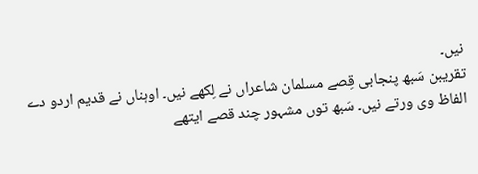نيں۔
تقریبن سَبھ پنجابی قِصے مسلمان شاعراں نے لِکھے نيں۔ اوہناں نے قدیم اردو دے الفاظ وی ورتے نیں۔ سَبھ توں مشہور چند قصے ایتھے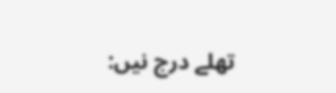تھلے درج نيں: